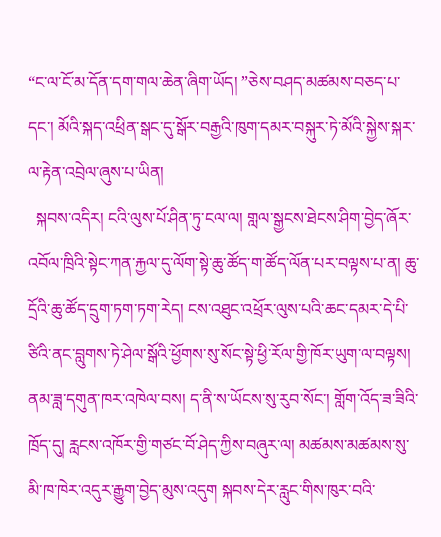“ང་ལ་ངོ་མ་དོན་དག་གལ་ཆེན་ཞིག་ཡོད། ”ཅེས་བཤད་མཚམས་བཅད་པ་དང་། མོའི་སྐད་འཕྲིན་སྒང་དུ་སྒོར་བརྒྱའི་ཁུག་དམར་བསྐུར་ཏེ་མོའི་སྐྱེས་སྐར་ལ་རྟེན་འབྲེལ་ཞུས་པ་ཡིན།
  སྐབས་འདིར། ངའི་ལུས་པོ་ཤིན་ཏུ་ངལ་ལ། གླལ་སྒྱངས་ཐེངས་ཤིག་བྱེད་ཞོར་འབོལ་ཁྲིའི་སྟེང་ཀན་རྐྱལ་དུ་ལོག་སྟེ་ཆུ་ཚོད་ག་ཚོད་ལོན་པར་བལྟས་པ་ན། ཆུ་དྲོའི་ཆུ་ཚོད་དྲུག་ཏག་ཏག་རེད། ངས་འཐུང་འཕྲོར་ལུས་པའི་ཆང་དམར་དེ་པི་ཙིའི་ནང་བླུགས་ཏེ་ཤེལ་སྒོའི་ཕྱོགས་སུ་སོང་སྟེ་ཕྱི་རོལ་གྱི་ཁོར་ཡུག་ལ་བལྟས། ནམ་ཟླ་དགུན་ཁར་འཁེལ་བས། ད་ནི་ས་ཡོངས་སུ་རུབ་སོང་། གློག་འོད་ཟ་ཟིའི་ཁྲོད་དུ། རླངས་འཁོར་གྱི་གཙང་བོ་ཤེད་ཀྱིས་བཞུར་ལ། མཚམས་མཚམས་སུ་མི་ཁ་ཁེར་འདུར་རྒྱུག་བྱེད་མུས་འདུག སྐབས་དེར་རླུང་གིས་ཁུར་བའི་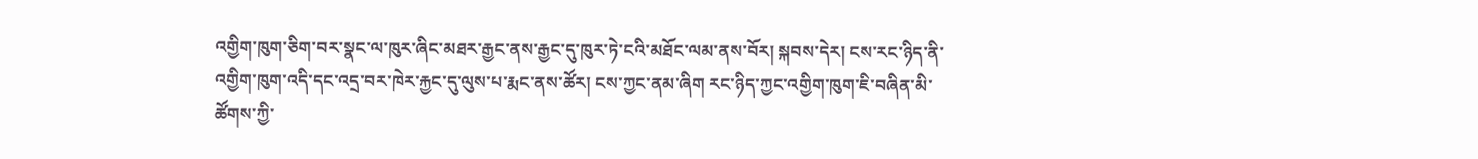འགྱིག་ཁུག་ཅིག་བར་སྣང་ལ་ཁུར་ཞིང་མཐར་རྒྱང་ནས་རྒྱང་དུ་ཁུར་ཏེ་ངའི་མཐོང་ལམ་ནས་བོར། སྐབས་དེར། ངས་རང་ཉིད་ནི་འགྱིག་ཁུག་འདི་དང་འདྲ་བར་ཁེར་རྐྱང་དུ་ལུས་པ་རྨང་ནས་ཚོར། ངས་ཀྱང་ནམ་ཞིག རང་ཉིད་ཀྱང་འགྱིག་ཁུག་ཇི་བཞིན་མི་ཚོགས་ཀྱི་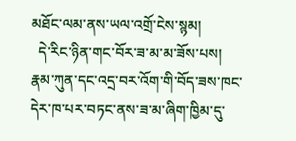མཐོང་ལམ་ནས་ཡལ་འགྲོ་ངེས་སྙམ།
  དེ་རིང་ཉིན་གང་བོར་ཟ་མ་མ་ཟོས་པས། རྣམ་ཀུན་དང་འདྲ་བར་འོག་གི་བོད་ཟས་ཁང་དེར་ཁ་པར་བཏང་ནས་ཟ་མ་ཞིག་ཁྱིམ་དུ་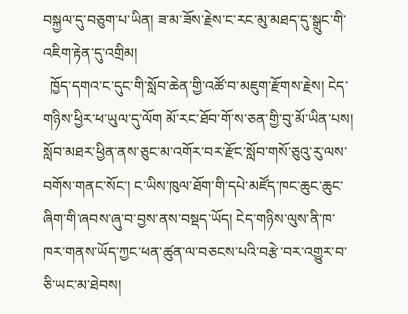བསྐྱལ་དུ་བཅུག་པ་ཡིན། ཟ་མ་ཟོས་རྗེས་ང་རང་མུ་མཐད་དུ་སྒྲུང་གི་འཇིག་རྟེན་དུ་འགྲིམ།
  ཁྱོད་དགའ་ང་དུང་གི་སློབ་ཆེན་གྱི་འཚོ་བ་མཇུག་རྫོགས་རྗེས། ངེད་གཉིས་ཕྱིར་ཕ་ཡུལ་དུ་ལོག མོ་རང་ཐོབ་གོ་ས་ཅན་གྱི་བུ་མོ་ཡིན་པས། སློབ་མཐར་ཕྱིན་ནས་ཅུང་མ་འགོར་བར་རྫོང་སློབ་གསོ་ཅུའུ་རུ་ལས་བགོས་གནང་སོང་། ང་ཡིས་ཁུལ་ཐོག་གི་དཔེ་མཛོད་ཁང་ཆུང་ཆུང་ཞིག་གི་ཞབས་ཞུ་བ་བྱས་ནས་བསྡད་ཡོད། ངེད་གཉིས་ལུས་ནི་ཁ་ཁར་གནས་ཡོད་ཀྱང་ཕན་ཚུན་ལ་བཅངས་པའི་བརྩེ་བར་འགྱུར་བ་ཅི་ཡང་མ་ཐེབས།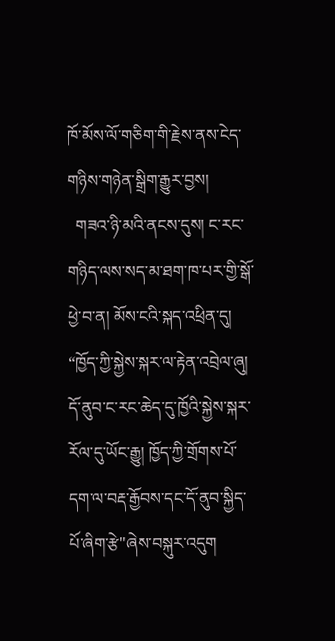ཁོ་མོས་ལོ་གཅིག་གི་རྗེས་ནས་ངེད་གཉིས་གཉེན་སྒྲིག་རྒྱུར་བྱས།
  གཟའ་ཉི་མའི་ནངས་དུས། ང་རང་གཉིད་ལས་སད་མ་ཐག་ཁ་པར་གྱི་སྒོ་ཕྱེ་བ་ན། མོས་ངའི་སྐད་འཕྲིན་དུ། “ཁྱོད་ཀྱི་སྐྱེས་སྐར་ལ་རྟེན་འབྲེལ་ཞུ། དོ་ནུབ་ང་རང་ཆེད་དུ་ཁྱོའི་སྐྱེས་སྐར་རོལ་དུ་ཡོང་རྒྱུ། ཁྱོད་ཀྱི་གྲོགས་པོ་དག་ལ་བརྡ་རྒྱོབས་དང་དོ་ནུབ་སྐྱིད་པོ་ཞིག་རྩེ"ཞེས་བསྐུར་འདུག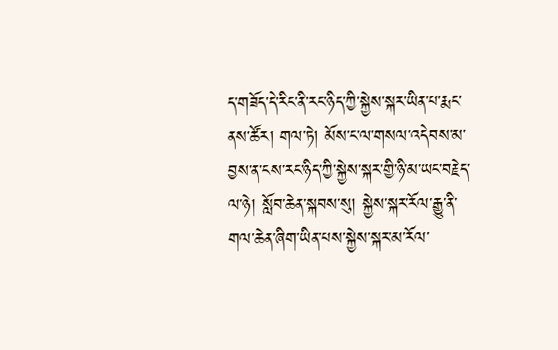ད་གཟོད་དེ་རིང་ནི་རང་ཉིད་ཀྱི་སྐྱེས་སྐར་ཡིན་པ་རྨང་ནས་ཚོར། གལ་ཏེ། མོས་ང་ལ་གསལ་འདེབས་མ་བྱས་ན་ངས་རང་ཉིད་ཀྱི་སྐྱེས་སྐར་གྱི་ཉི་མ་ཡང་བརྗེད་ལ་ཉེ། སློབ་ཆེན་སྐབས་སུ། སྐྱེས་སྐར་རོལ་རྒྱུ་ནི་གལ་ཆེན་ཞིག་ཡིན་པས་སྐྱེས་སྐར་མ་རོལ་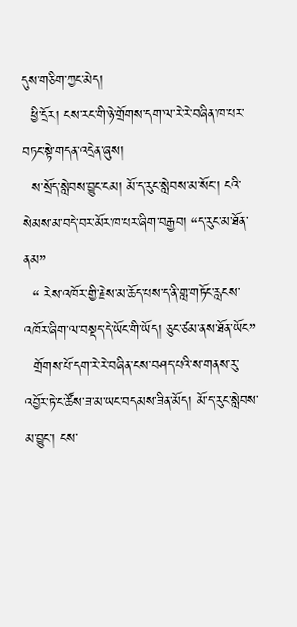དུས་གཅིག་ཀྱང་མེད།
  ཕྱི་དྲོར། ངས་རང་གི་ཉེ་གྲོགས་དག་ལ་རེ་རེ་བཞིན་ཁ་པར་བཏང་སྟེ་གདན་འདྲེན་ཞུས།
  ས་སྲོད་སླེབས་བྱུང་ངམ། མོ་ད་རུང་སླེབས་མ་སོང་། ངའི་སེམས་མ་བདེ་བར་མོར་ཁ་པར་ཞིག་བརྒྱབ། “ད་རུང་མ་ཐོན་ནམ”
  “ རེས་འཁོར་གྱི་རྗེས་མ་ཆོད་པས་ད་ནི་གླ་གཏོང་རླངས་འཁོར་ཞིག་ལ་བསྡད་དེ་ཡོང་གི་ཡོད། ཅུང་ཙམ་ནས་ཐོན་ཡོང”
  གྲོགས་པོ་དག་རེ་རེ་བཞིན་ངས་བཤད་པའི་ས་གནས་རུ་འབྱོར་ཏེ་ང་ཚོས་ཟ་མ་ཡང་བདམས་ཟིན་མོད། མོ་ད་རུང་སླེབས་མ་བྱུང་། ངས་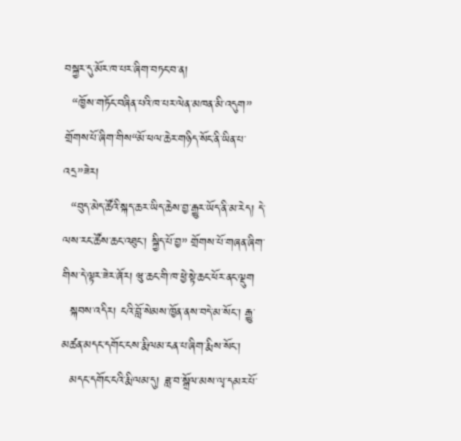བསྐྱར་དུ་མོར་ཁ་པར་ཞིག་བཏང་བ་ན།
  “ཁྱོས་གཏོང་བཞིན་པའི་ཁ་པར་ལེན་མཁན་མི་འདུག” གྲོགས་པོ་ཞིག་གིས“མོ་ཕལ་ཆེར་གཉིད་སོང་ནི་ཡིན་པ་འདྲ”ཟེར།
  “བུད་མེད་ཚོའི་སྐད་ཆར་ཡིད་ཆེས་བྱ་རྒྱུར་ཡོད་ནི་མ་རེད། དེ་ལས་རང་ཚོས་ཆང་འཐུང་། སྐྱིད་པོ་བྱ” གྲོགས་པོ་གཞན་ཞིག་གིས་དེ་ལྟར་ཟེར་ཞོར། ཝུ་ཆང་གི་ཁ་ཕྱེ་སྟེ་ཆང་ཕོར་ནང་ལྡུག
  སྐབས་འདིར། ངའི་བློ་སེམས་ཁྱོན་ནས་བདེ་མ་སོང་། རྒྱུ་མཚན་མདང་དགོང་ངས་རྨི་ལམ་ངན་པ་ཞིག་རྨིས་སོང་།
  མདང་དགོང་ངའི་རྨི་ལམ་དུ། ཟླ་བ་སྒྲོལ་མས་ལྭ་དམར་པོ་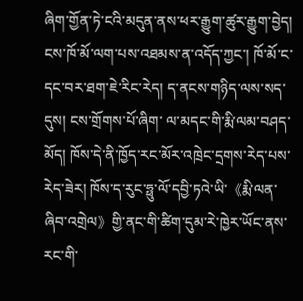ཞིག་གྱོན་ཏེ་ངའི་མདུན་ནས་ཕར་རྒྱུག་ཚུར་རྒྱུག་བྱེད། ངས་ཁོ་མོ་ལག་པས་འཐམས་ན་འདོད་ཀྱང་། ཁོ་མོ་ང་དང་བར་ཐག་ཇེ་རིང་རེད། ད་ནངས་གཉིད་ལས་སད་དུས། ངས་གྲོགས་པོ་ཞིག་ ལ་མདང་གི་རྨི་ལམ་བཤད་མོད། ཁོས་དེ་ནི་ཁྱོད་རང་མོར་འཁྲེང་དྲགས་རེད་པས་རེད་ཟེར། ཁོས་ད་རུང་ཧྥུ་ལོ་དབྱི་ཏའེ་ཡི་《རྨི་ལན་ཞིབ་འགྲེལ》གྱི་ནང་གི་ཚིག་དུམ་རེ་ཁྱེར་ཡོང་ནས་རང་གི་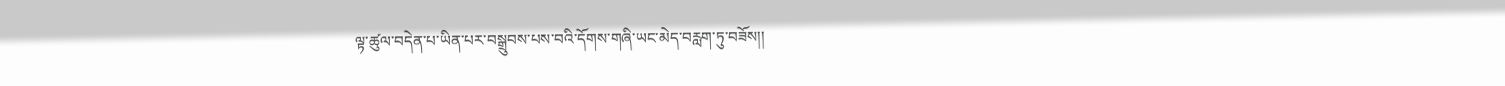ལྟ་ཚུལ་བདེན་པ་ཡིན་པར་བསྒྲུབས་པས་བའི་དོགས་གཞི་ཡང་མེད་བརླག་ཏུ་བཟོས།།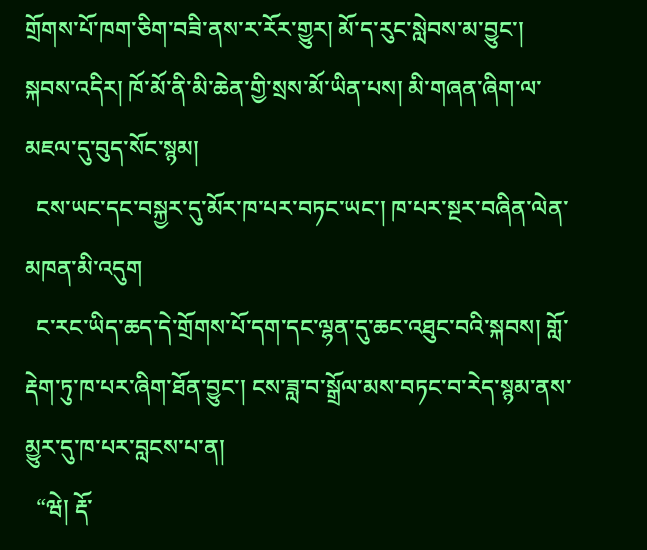གྲོགས་པོ་ཁག་ཅིག་བཟི་ནས་ར་རོར་གྱུར། མོ་ད་རུང་སླེབས་མ་བྱུང་། སྐབས་འདིར། ཁོ་མོ་ནི་མི་ཆེན་གྱི་སྲས་མོ་ཡིན་པས། མི་གཞན་ཞིག་ལ་མཇལ་དུ་བུད་སོང་སྙམ།
  ངས་ཡང་དང་བསྐྱར་དུ་མོར་ཁ་པར་བཏང་ཡང་། ཁ་པར་སྔར་བཞིན་ལེན་མཁན་མི་འདུག
  ང་རང་ཡིད་ཆད་དེ་གྲོགས་པོ་དག་དང་ལྷན་དུ་ཆང་འཐུང་བའི་སྐབས། གློ་རྡེག་ཏུ་ཁ་པར་ཞིག་ཐོན་བྱུང་། ངས་ཟླ་བ་སྒྲོལ་མས་བཏང་བ་རེད་སྙམ་ནས་མྱུར་དུ་ཁ་པར་བླངས་པ་ན།
  “ཝེ། རྡོ་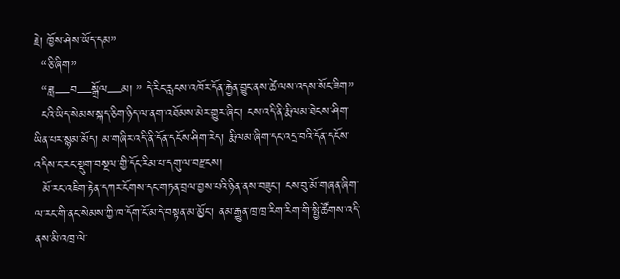རྗེ། ཁྱོས་ཤེས་ཡོད་དམ”
  “ཅི་ཞིག”
  “ཟླ—བ—སྒྲོལ—མ། ” དེ་རིང་རླངས་འཁོར་དོན་རྐྱེན་བྱུང་ནས་ཚེ་ལས་འདས་སོང་ཟིག”
  ངའི་ཡིད་སེམས་སྐད་ཅིག་ཉིད་ལ་ནག་འཐོམས་མེར་གྱུར་ཞིང་། ངས་འདི་ནི་རྨི་ལམ་ཐེངས་ཤིག་ཡིན་པར་སྙམ་མོད། མ་གཞིར་འདི་ནི་དོན་དངོས་ཤིག་རེད། རྨི་ལམ་ཞིག་དང་འདྲ་བའི་དོན་དངོས་འདིས་ང་རང་སྡུག་བསྔལ་གྱི་དོང་རིམ་པ་དགུ་ལ་བརྫངས།
  མོ་རང་འཇིག་རྟེན་དཀར་ངོགས་དང་གཏན་བྲལ་བྱས་པའི་ཉིན་ནས་བཟུང་། ངས་བུ་མོ་གཞན་ཞིག་ལ་རང་གི་ནང་སེམས་ཀྱི་ཁ་དོག་ངོ་མ་དེ་བསྟན་མ་མྱོང་། ནམ་རྒྱུན་ཁྲ་ཁྲ་རིག་རིག་གི་སྤྱི་ཚོགས་འདི་ནས་མི་འཁྲ་ལེ་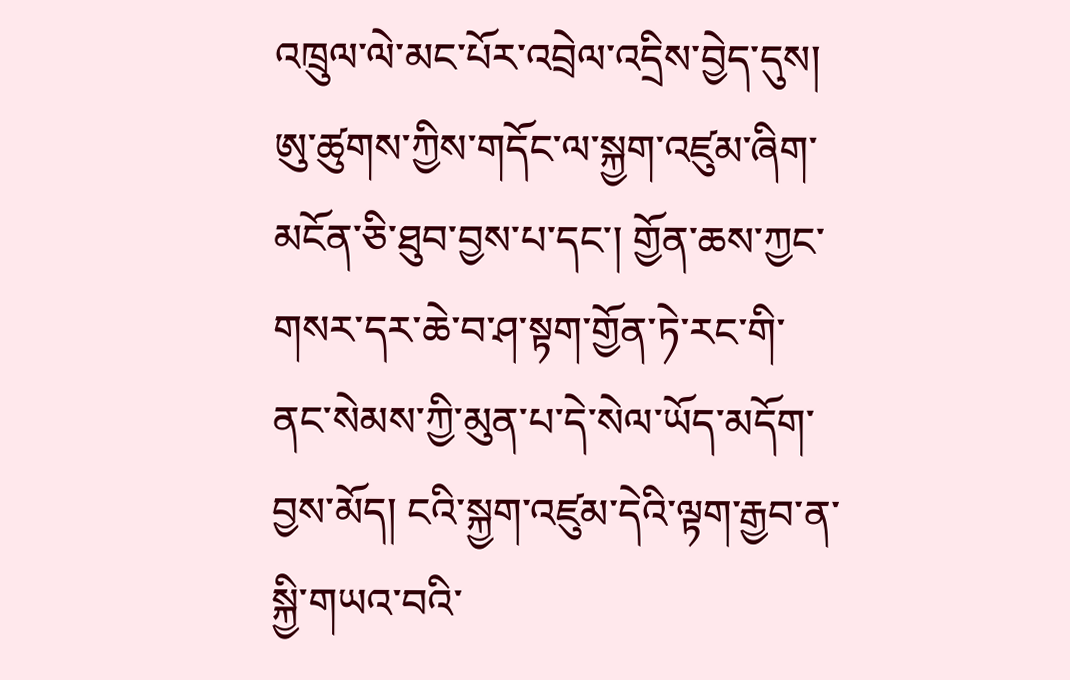འཁྲུལ་ལེ་མང་པོར་འབྲེལ་འདྲིས་བྱེད་དུས། ཨུ་ཚུགས་ཀྱིས་གདོང་ལ་སྐྱག་འཛུམ་ཞིག་མངོན་ཅི་ཐུབ་བྱས་པ་དང་། གྱོན་ཆས་ཀྱང་གསར་དར་ཆེ་བ་ཤ་སྟག་གྱོན་ཏེ་རང་གི་ནང་སེམས་ཀྱི་མུན་པ་དེ་སེལ་ཡོད་མདོག་བྱས་མོད། ངའི་སྐྱག་འཛུམ་དེའི་ལྟག་རྒྱབ་ན་སྐྱི་གཡའ་བའི་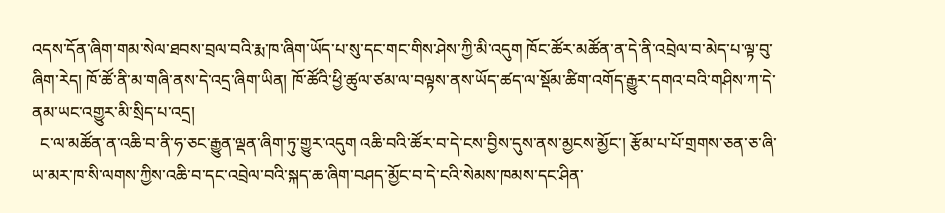འདས་དོན་ཞིག་གམ་སེལ་ཐབས་བྲལ་བའི་རྨ་ཁ་ཞིག་ཡོད་པ་སུ་དང་གང་གིས་ཤེས་ཀྱི་མི་འདུག ཁོང་ཚོར་མཚོན་ན་དེ་ནི་འབྲེལ་བ་མེད་པ་ལྟ་བུ་ཞིག་རེད། ཁོ་ཚོ་ནི་མ་གཞི་ནས་དེ་འདྲ་ཞིག་ཡིན། ཁོ་ཚོའི་ཕྱི་ཚུལ་ཙམ་ལ་བལྟས་ནས་ཡོད་ཚད་ལ་སྡོམ་ཚིག་འགོད་རྒྱུར་དགའ་བའི་གཤིས་ཀ་དེ་ནམ་ཡང་འགྱུར་མི་སྲིད་པ་འདྲ།
  ང་ལ་མཚོན་ན་འཆི་བ་ནི་ཧ་ཅང་རྒྱུན་ལྡན་ཞིག་ཏུ་གྱུར་འདུག འཆི་བའི་ཚོར་བ་དེ་ངས་བྱིས་དུས་ནས་མྱངས་མྱོང་། རྩོམ་པ་པོ་གྲགས་ཅན་ཅ་ཞི་ཡ་མར་ཁ་སི་ལགས་ཀྱིས་འཆི་བ་དང་འབྲེལ་བའི་སྐད་ཆ་ཞིག་བཤད་མྱོང་བ་དེ་ངའི་སེམས་ཁམས་དང་ཤིན་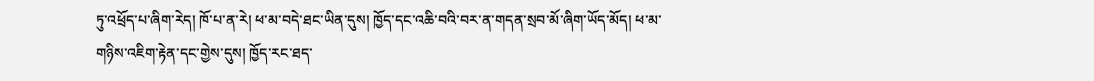ཏུ་འཕྲོད་པ་ཞིག་རེད། ཁོ་པ་ན་རེ། ཕ་མ་བདེ་ཐང་ཡིན་དུས། ཁྱོད་དང་འཆི་བའི་བར་ན་གདན་སྲབ་མོ་ཞིག་ཡོད་མོད། ཕ་མ་གཉིས་འཇིག་རྟེན་དང་གྱེས་དུས། ཁྱོད་རང་ཐད་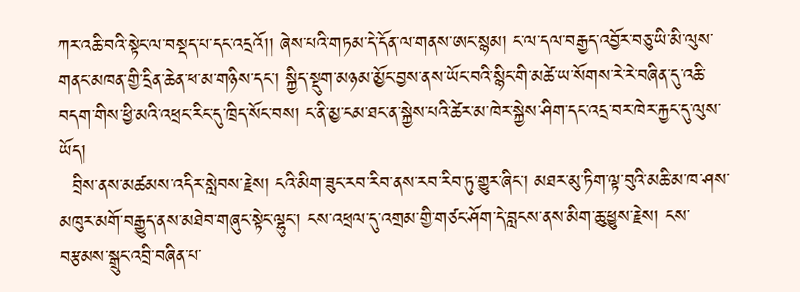ཀར་འཆི་བའི་སྟེང་ལ་བསྡད་པ་དང་འདྲའོ།། ཞེས་པའི་གཏམ་དེ་དོན་ལ་གནས་ཨང་སྙམ། ང་ལ་དལ་བརྒྱད་འབྱོར་བཅུ་ཡི་མི་ལུས་གནང་མཁན་གྱི་དྲིན་ཆེན་ཕ་མ་གཉིས་དང་། སྐྱིད་སྡུག་མཉམ་མྱོང་བྱས་ནས་ཡོང་བའི་སྙིང་གི་མཚེ་ཡ་སོགས་རེ་རེ་བཞིན་དུ་འཆི་བདག་གིས་ཕྱི་མའི་འཕྲང་རིང་དུ་ཁྲིད་སོང་བས། ང་ནི་མྱ་ངམ་ཐང་ན་སྐྱེས་པའི་ཚེར་མ་ཁེར་སྐྱེས་ཤིག་དང་འདྲ་བར་ཁེར་རྐྱང་དུ་ལུས་ཡོད།
  བྲིས་ནས་མཚམས་འདིར་སླེབས་རྗེས། ངའི་མིག་ཟུང་རབ་རིབ་ནས་རབ་རིབ་ཏུ་གྱུར་ཞིང་། མཐར་མུ་ཏིག་ལྟ་བུའི་མཆི་མ་ཁ་ཤས་མཁུར་མགོ་བརྒྱུད་ནས་མཐེབ་གཞུང་སྟེང་ལྷུང་། ངས་འཕྲལ་དུ་འགྲམ་གྱི་གཙང་ཤོག་དེ་བླངས་ནས་མིག་ཆུ་ཕྱུས་རྗེས། ངས་བརྩམས་སྒྲུང་འབྲི་བཞིན་པ་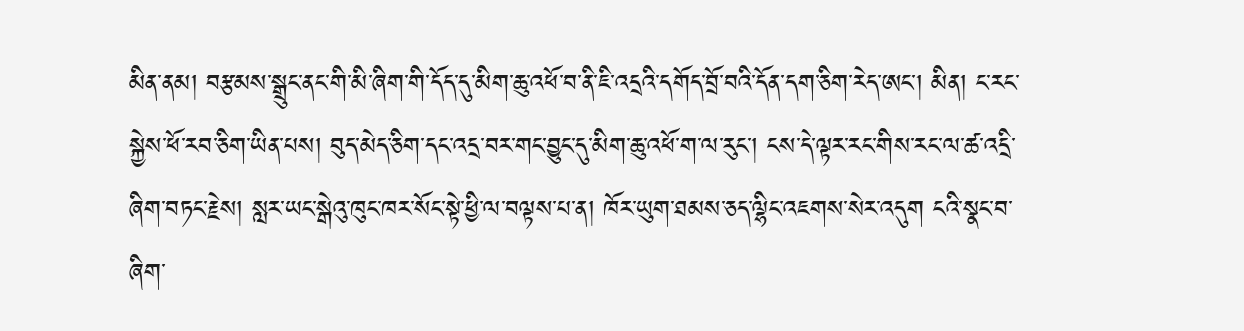མིན་ནམ། བརྩམས་སྒྲུང་ནང་གི་མི་ཞིག་གི་དོད་དུ་མིག་ཆུ་འཕོ་བ་ནི་ཇི་འདྲའི་དགོད་བྲོ་བའི་དོན་དག་ཅིག་རེད་ཨང་། མིན། ང་རང་སྐྱེས་ཕོ་རབ་ཅིག་ཡིན་པས། བུད་མེད་ཅིག་དང་འདྲ་བར་གང་བྱུང་དུ་མིག་ཆུ་འཕོ་ག་ལ་རུང་། ངས་དེ་ལྟར་རང་གིས་རང་ལ་ཚ་འདྲི་ཞིག་བཏང་རྗེས། སླར་ཡང་སྒེའུ་ཁུང་ཁར་སོང་སྟེ་ཕྱི་ལ་བལྟས་པ་ན། ཁོར་ཡུག་ཐམས་ཅད་ལྷིང་འཇགས་སེར་འདུག ངའི་སྣང་བ་ཞིག་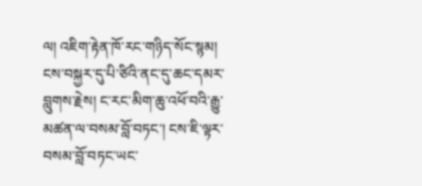ལ། འཇིག་རྟེན་ཁོ་རང་གཉིད་སོང་སྙམ། ངས་བསྐྱར་དུ་པི་ཙིའི་ནང་དུ་ཆང་དམར་བླུགས་རྗེས། ང་རང་མིག་ཆུ་འཕོ་བའི་རྒྱུ་མཚན་ལ་བསམ་བློ་བཏང་། ངས་ཇི་ལྟར་བསམ་བློ་བཏང་ཡང་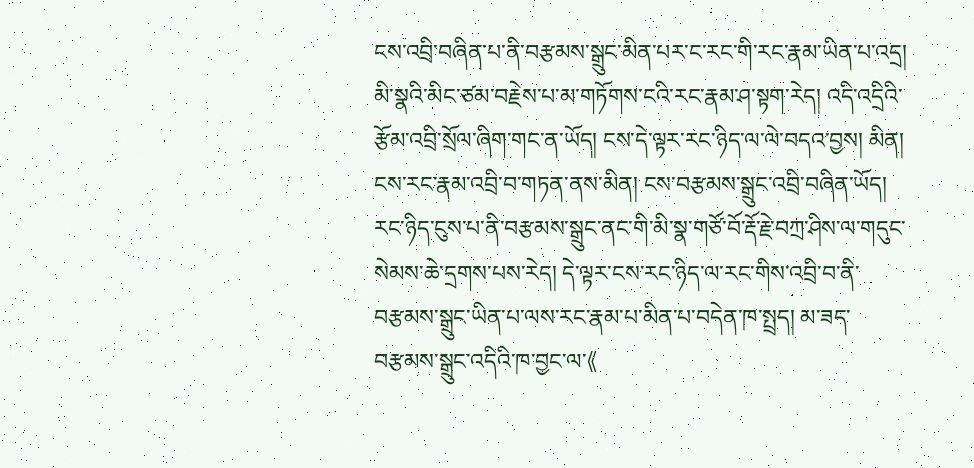ངས་འབྲི་བཞིན་པ་ནི་བརྩམས་སྒྲུང་མིན་པར་ང་རང་གི་རང་རྣམ་ཡིན་པ་འདྲ། མི་སྣའི་མིང་ཙམ་བརྗེས་པ་མ་གཏོགས་ངའི་རང་རྣམ་ཤ་སྟག་རེད། འདི་འདྲིའི་རྩོམ་འབྲི་སྲོལ་ཞིག་གང་ན་ཡོད། ངས་དེ་ལྟར་རང་ཉིད་ལ་ལེ་བདའ་བྱས། མིན། ངས་རང་རྣམ་འབྲི་བ་གཏན་ནས་མིན། ངས་བརྩམས་སྒྲུང་འབྲི་བཞིན་ཡོད། རང་ཉིད་ངུས་པ་ནི་བརྩམས་སྒྲུང་ནང་གི་མི་སྣ་གཙོ་བོ་རྡོ་རྗེ་བཀྲ་ཤིས་ལ་གདུང་སེམས་ཆེ་དྲགས་པས་རེད། དེ་ལྟར་ངས་རང་ཉིད་ལ་རང་གིས་འབྲི་བ་ནི་བརྩམས་སྒྲུང་ཡིན་པ་ལས་རང་རྣམ་པ་མིན་པ་བདེན་ཁ་སྤྲད། མ་ཟད་བརྩམས་སྒྲུང་འདིའི་ཁ་བྱང་ལ་《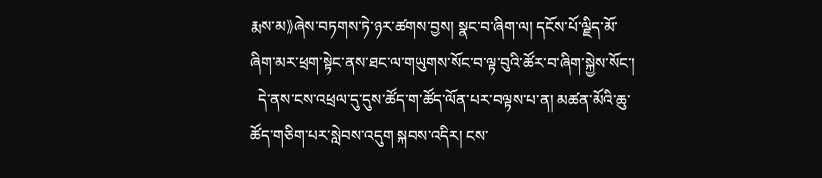རྨས་མ》ཞེས་བཏགས་ཏེ་ཉར་ཚགས་བྱས། སྣང་བ་ཞིག་ལ། དངོས་པོ་ལྗིད་མོ་ཞིག་མར་ཕྲག་སྟེང་ནས་ཐང་ལ་གཡུགས་སོང་བ་ལྟ་བུའི་ཚོར་བ་ཞིག་སྐྱེས་སོང་།
  དེ་ནས་ངས་འཕྲལ་དུ་དུས་ཚོད་ག་ཚོད་ལོན་པར་བལྟས་པ་ན། མཚན་མོའི་ཆུ་ཚོད་གཅིག་པར་སླེབས་འདུག སྐབས་འདིར། ངས་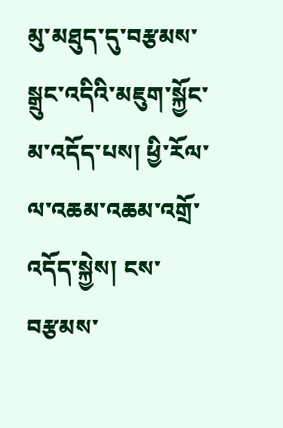མུ་མཐུད་དུ་བརྩམས་སྒྲུང་འདིའི་མཇུག་སྐྱོང་མ་འདོད་པས། ཕྱི་རོལ་ལ་འཆམ་འཆམ་འགྲོ་འདོད་སྐྱེས། ངས་བརྩམས་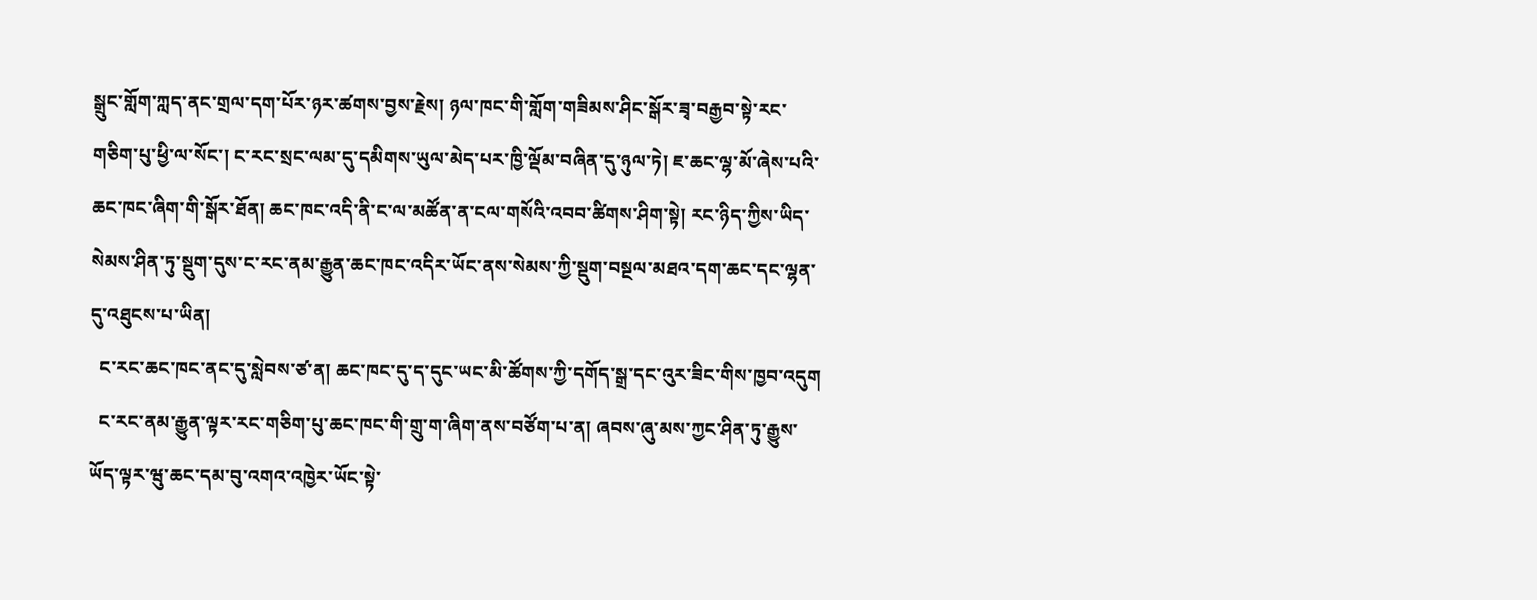སྒྲུང་གློག་ཀླད་ནང་གྲལ་དག་པོར་ཉར་ཚགས་བྱས་རྗེས། ཉལ་ཁང་གི་གློག་གཟིམས་ཤིང་སྒོར་ཟྭ་བརྒྱབ་སྟེ་རང་གཅིག་པུ་ཕྱི་ལ་སོང་། ང་རང་སྲང་ལམ་དུ་དམིགས་ཡུལ་མེད་པར་ཁྱི་ལྡོམ་བཞིན་དུ་ཉུལ་ཏེ། ཇ་ཆང་ལྷ་མོ་ཞེས་པའི་ཆང་ཁང་ཞིག་གི་སྒོར་ཐོན། ཆང་ཁང་འདི་ནི་ང་ལ་མཚོན་ན་ངལ་གསོའི་འབབ་ཚིགས་ཤིག་སྟེ། རང་ཉིད་ཀྱིས་ཡིད་སེམས་ཤིན་ཏུ་སྡུག་དུས་ང་རང་ནམ་རྒྱུན་ཆང་ཁང་འདིར་ཡོང་ནས་སེམས་ཀྱི་སྡུག་བསྔལ་མཐའ་དག་ཆང་དང་ལྷན་དུ་འཐུངས་པ་ཡིན།
  ང་རང་ཆང་ཁང་ནང་དུ་སླེབས་ཙ་ན། ཆང་ཁང་དུ་ད་དུང་ཡང་མི་ཚོགས་ཀྱི་དགོད་སྒྲ་དང་འུར་ཟིང་གིས་ཁྱབ་འདུག
  ང་རང་ནམ་རྒྱུན་ལྟར་རང་གཅིག་པུ་ཆང་ཁང་གི་གྲུ་ག་ཞིག་ནས་བཙོག་པ་ན། ཞབས་ཞུ་མས་ཀྱང་ཤིན་ཏུ་རྒྱུས་ཡོད་ལྟར་ཝུ་ཆང་དམ་བུ་འགའ་འཁྱེར་ཡོང་སྟེ་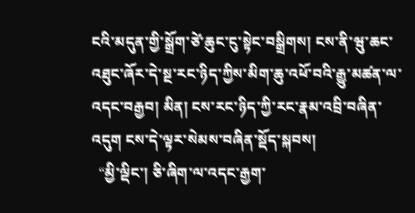ངའི་མདུན་གྱི་སྒྲོག་ཙེ་ཆུང་ངུ་སྟེང་བསྒྲིགས། ངས་ནི་ཝུ་ཆང་འཐུང་ཞོར་དེ་སྔ་རང་ཉིད་ཀྱིས་མིག་ཆུ་འཕོ་བའི་རྒྱུ་མཚན་ལ་འདང་བརྒྱབ། མིན། ངས་རང་ཉིད་ཀྱི་རང་རྣམ་འབྲི་བཞིན་འདུག ངས་དེ་ལྟར་སེམས་བཞིན་སྡོད་སྐབས།
  “མྱི་ལྡིང་། ཅི་ཞིག་ལ་འདང་རྒྱག་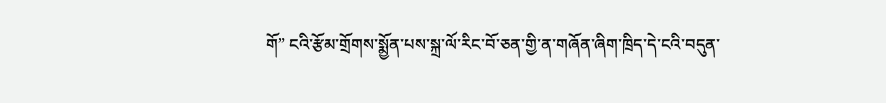གོ” ངའི་རྩོམ་གྲོགས་སྨྱོན་པས་སྐྲ་ལོ་རིང་བོ་ཅན་གྱི་ན་གཞོན་ཞིག་ཁྲིད་དེ་ངའི་བདུན་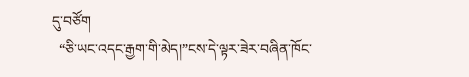དུ་བཙོག
  “ཅི་ཡང་འདང་རྒྱག་གི་མེད།”ངས་དེ་ལྟར་ཟེར་བཞིན་ཁོང་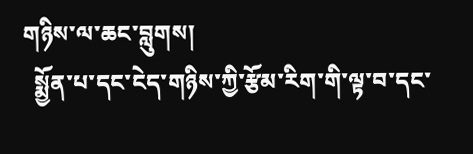གཉིས་ལ་ཆང་བླུགས།
  སྨྱོན་པ་དང་ངེད་གཉིས་ཀྱི་རྩོམ་རིག་གི་ལྟ་བ་དང་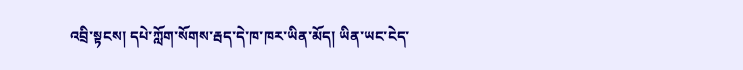འབྲི་སྟངས། དཔེ་ཀློག་སོགས་རྦད་དེ་ཁ་ཁར་ཡིན་མོད། ཡིན་ཡང་ངེད་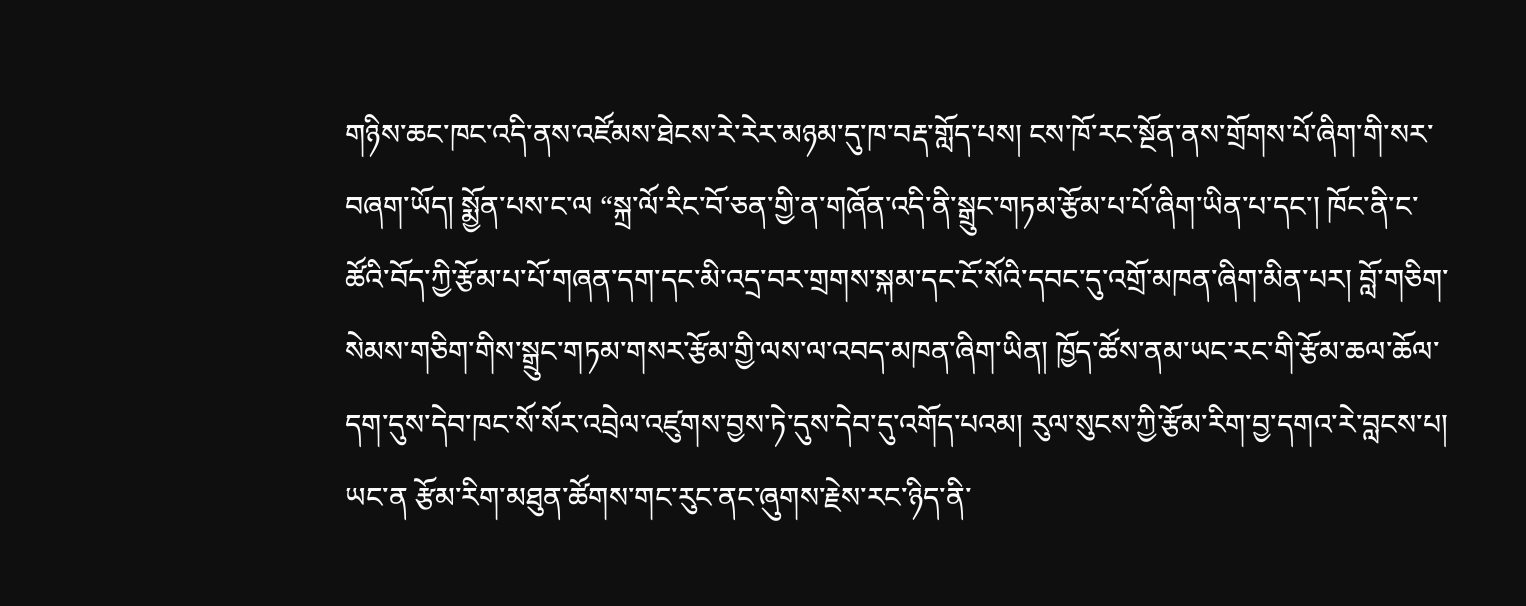གཉིས་ཆང་ཁང་འདི་ནས་འཛོམས་ཐེངས་རེ་རེར་མཉམ་དུ་ཁ་བརྡ་གློད་པས། ངས་ཁོ་རང་སྔོན་ནས་གྲོགས་པོ་ཞིག་གི་སར་བཞག་ཡོད། སྨྱོན་པས་ང་ལ “སྐྲ་ལོ་རིང་བོ་ཅན་གྱི་ན་གཞོན་འདི་ནི་སྒྲུང་གཏམ་རྩོམ་པ་པོ་ཞིག་ཡིན་པ་དང་། ཁོང་ནི་ང་ཚོའི་བོད་ཀྱི་རྩོམ་པ་པོ་གཞན་དག་དང་མི་འདྲ་བར་གྲགས་སྐམ་དང་ངོ་སོའི་དབང་དུ་འགྲོ་མཁན་ཞིག་མིན་པར། བློ་གཅིག་སེམས་གཅིག་གིས་སྒྲུང་གཏམ་གསར་རྩོམ་གྱི་ལས་ལ་འབད་མཁན་ཞིག་ཡིན། ཁྱོད་ཚོས་ནམ་ཡང་རང་གི་རྩོམ་ཆལ་ཆོལ་དག་དུས་དེབ་ཁང་སོ་སོར་འབྲེལ་འཛུགས་བྱས་ཏེ་དུས་དེབ་དུ་འགོད་པའམ། རུལ་སུངས་ཀྱི་རྩོམ་རིག་བྱ་དགའ་རེ་བླངས་པ། ཡང་ན རྩོམ་རིག་མཐུན་ཚོགས་གང་རུང་ནང་ཞུགས་རྗེས་རང་ཉིད་ནི་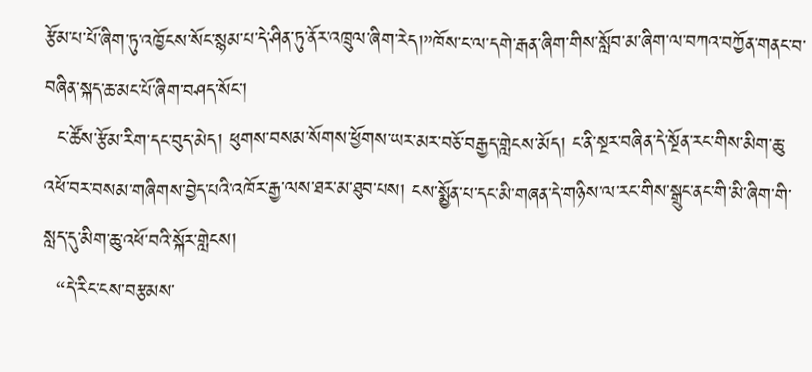རྩོམ་པ་པོ་ཞིག་ཏུ་འཁྱོངས་སོང་སྙམ་པ་དེ་ཤིན་ཏུ་ནོར་འཁྲུལ་ཞིག་རེད།”ཁོས་ང་ལ་དགེ་རྒན་ཞིག་གིས་སློབ་མ་ཞིག་ལ་བཀའ་བཀྱོན་གནང་བ་བཞིན་སྐད་ཆ་མང་པོ་ཞིག་བཤད་སོང་།
  ང་ཚོས་རྩོམ་རིག་དང་བུད་མེད། ཕུགས་བསམ་སོགས་ཕྱོགས་ཡར་མར་བཅོ་བརྒྱད་གླེངས་མོད། ང་ནི་སྔར་བཞིན་དེ་སྔོན་རང་གིས་མིག་ཆུ་འཕོ་བར་བསམ་གཞིགས་བྱེད་པའི་འཁོར་རྒྱ་ལས་ཐར་མ་ཐུབ་པས། ངས་སྨྱོན་པ་དང་མི་གཞན་དེ་གཉིས་ལ་རང་གིས་སྒྲུང་ནང་གི་མི་ཞིག་གི་སླད་དུ་མིག་ཆུ་འཕོ་བའི་སྐོར་གླེངས།
  “དེ་རིང་ངས་བརྩམས་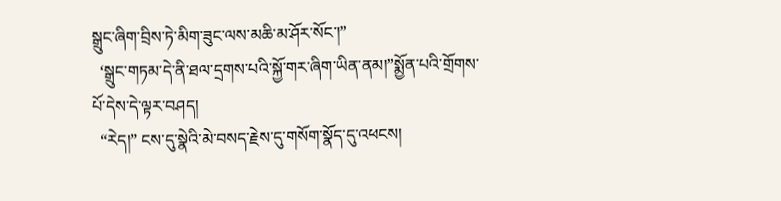སྒྲུང་ཞིག་བྲིས་ཏེ་མིག་ཟུང་ལས་མཆི་མ་ཤོར་སོང་།”
  ‘སྒྲུང་གཏམ་དེ་ནི་ཐལ་དྲགས་པའི་སྐྱོ་གར་ཞིག་ཡིན་ནམ།”སྨྱོན་པའི་གྲོགས་པོ་དེས་དེ་ལྟར་བཤད།
  “རེད།” ངས་དུ་སྣེའི་མེ་བསད་རྗེས་དུ་གསོག་སྣོད་དུ་འཕངས།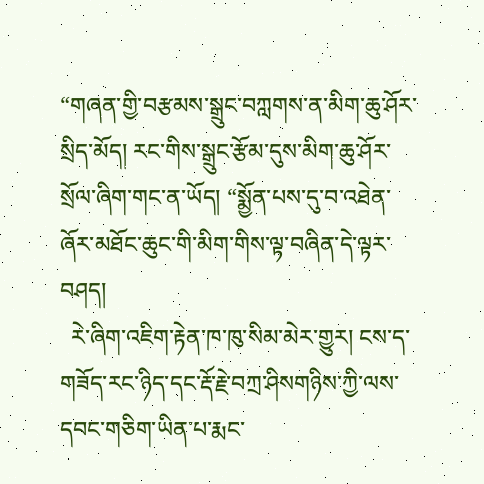“གཞན་གྱི་བརྩམས་སྒྲུང་བཀླགས་ན་མིག་ཆུ་ཤོར་སྲིད་མོད། རང་གིས་སྒྲུང་རྩོམ་དུས་མིག་ཆུ་ཤོར་སྲོལ་ཞིག་གང་ན་ཡོད། “སྨྱོན་པས་དུ་བ་འཐེན་ཞོར་མཐོང་ཆུང་གི་མིག་གིས་ལྟ་བཞིན་དེ་ལྟར་བཤད།
  རེ་ཞིག་འཇིག་རྟེན་ཁ་ཁུ་སིམ་མེར་གྱུར། ངས་ད་གཟོད་རང་ཉིད་དང་རྡོ་རྗེ་བཀྲ་ཤིསགཉིས་ཀྱི་ལས་དབང་གཅིག་ཡིན་པ་རྨང་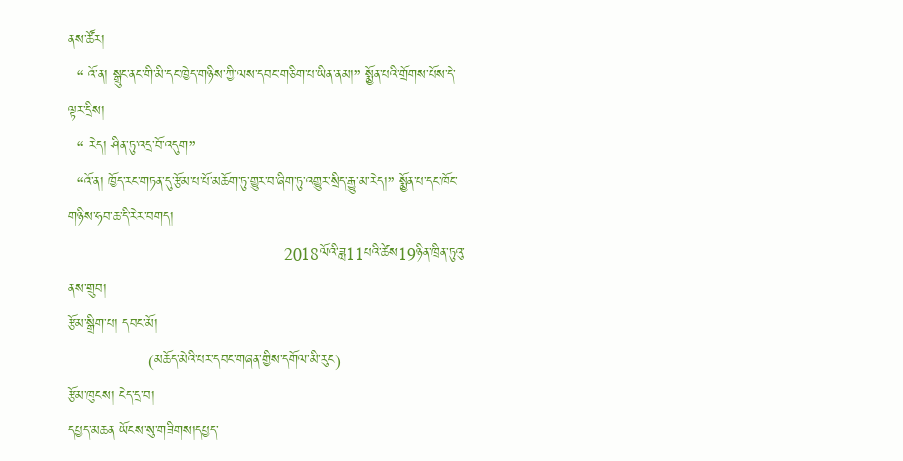ནས་ཚོར།
  “ འོ་ན། སྒྲུང་ནང་གི་མི་དང་ཁྱེད་གཉིས་ཀྱི་ལས་དབང་གཅིག་པ་ཡིན་ནམ།” སྨྱོན་པའི་གྲོགས་པོས་དེ་ལྟར་དྲིས།
  “ རེད། ཤིན་ཏུ་འདྲ་བོ་འདུག”
  “འོ་ན། ཁྱོད་རང་གཏན་དུ་རྩོམ་པ་པོ་མཆོག་ཏུ་གྱུར་བ་ཞིག་ཏུ་འགྱུར་སྲིད་རྒྱུ་མ་རེད།” སྨྱོན་པ་དང་ཁོང་གཉིས་ཧབ་ཆ་དི་རེར་བགད།
                                              2018ལོའི་ཟླ11པའི་ཚེས19ཉིན་ཁྲིན་ཏུའུ་ནས་གྲུབ།
རྩོམ་སྒྲིག་པ། དབང་མོ།
                 (མཆོད་མེའི་པར་དབང་གཞན་གྱིས་དགོལ་མི་རུང)
རྩོམ་ཁུངས། ངེད་དྲ་བ།
དཔྱད་མཆན ཡོངས་སུ་གཟིགས།དཔྱད་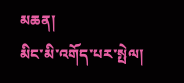མཆན།
མིང་མི་འགོད་པར་སྤེལ།